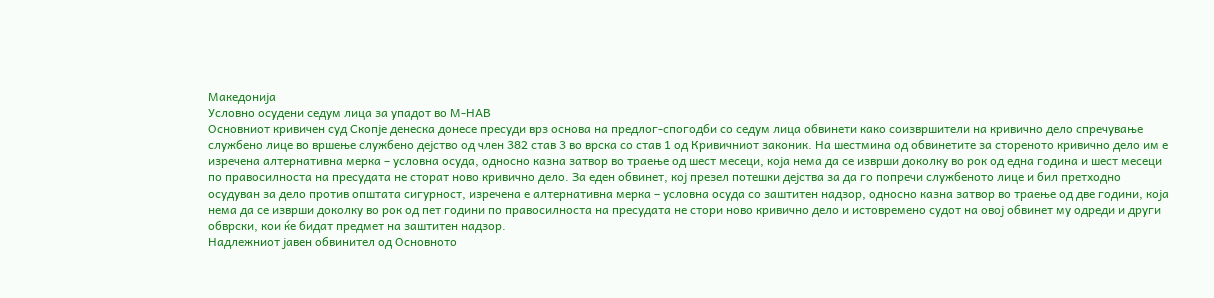Македонија
Условно осудени седум лица за упадот во М-НАВ
Основниот кривичен суд Скопје денеска донесе пресуди врз основа на предлог-спогодби со седум лица обвинети како соизвршители на кривично дело спречување службено лице во вршење службено дејство од член 382 став 3 во врска со став 1 од Кривичниот законик. На шестмина од обвинетите за стореното кривично дело им е изречена алтернативна мерка – условна осуда, односно казна затвор во траење од шест месеци, која нема да се изврши доколку во рок од една година и шест месеци по правосилноста на пресудата не сторат ново кривично дело. За еден обвинет, кој презел потешки дејства за да го попречи службеното лице и бил претходно осудуван за дело против општата сигурност, изречена е алтернативна мерка – условна осуда со заштитен надзор, односно казна затвор во траење од две години, која нема да се изврши доколку во рок од пет години по правосилноста на пресудата не стори ново кривично дело и истовремено судот на овој обвинет му одреди и други обврски, кои ќе бидат предмет на заштитен надзор.
Надлежниот јавен обвинител од Основното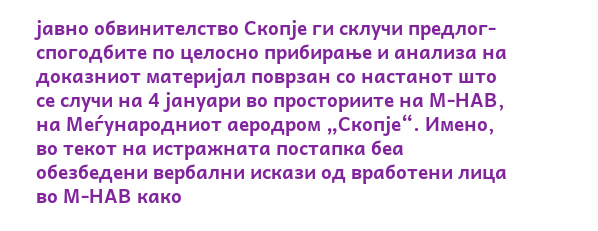јавно обвинителство Скопје ги склучи предлог-спогодбите по целосно прибирање и анализа на доказниот материјал поврзан со настанот што се случи на 4 јануари во просториите на М-НАВ, на Меѓународниот аеродром „Скопје“. Имено, во текот на истражната постапка беа обезбедени вербални искази од вработени лица во М-НАВ како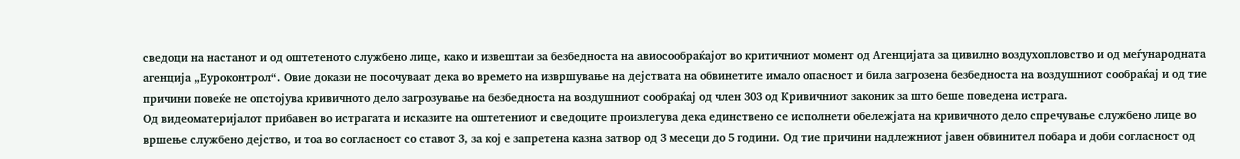сведоци на настанот и од оштетеното службено лице, како и извештаи за безбедноста на авиосообраќајот во критичниот момент од Агенцијата за цивилно воздухопловство и од меѓународната агенција „Еуроконтрол“. Овие докази не посочуваат дека во времето на извршување на дејствата на обвинетите имало опасност и била загрозена безбедноста на воздушниот сообраќај и од тие причини повеќе не опстојува кривичното дело загрозување на безбедноста на воздушниот сообраќај од член 303 од Кривичниот законик за што беше поведена истрага.
Од видеоматеријалот прибавен во истрагата и исказите на оштетениот и сведоците произлегува дека единствено се исполнети обележјата на кривичното дело спречување службено лице во вршење службено дејство, и тоа во согласност со ставот 3, за кој е запретена казна затвор од 3 месеци до 5 години. Од тие причини надлежниот јавен обвинител побара и доби согласност од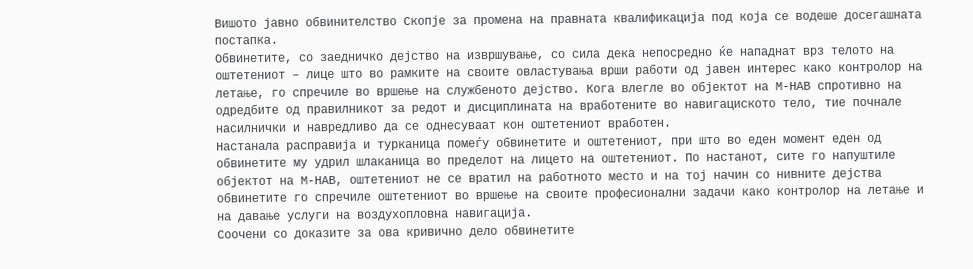Вишото јавно обвинителство Скопје за промена на правната квалификација под која се водеше досегашната постапка.
Обвинетите, со заедничко дејство на извршување, со сила дека непосредно ќе нападнат врз телото на оштетениот – лице што во рамките на своите овластувања врши работи од јавен интерес како контролор на летање, го спречиле во вршење на службеното дејство. Кога влегле во објектот на М-НАВ спротивно на одредбите од правилникот за редот и дисциплината на вработените во навигациското тело, тие почнале насилнички и навредливо да се однесуваат кон оштетениот вработен.
Настанала расправија и турканица помеѓу обвинетите и оштетениот, при што во еден момент еден од обвинетите му удрил шлаканица во пределот на лицето на оштетениот. По настанот, сите го напуштиле објектот на М-НАВ, оштетениот не се вратил на работното место и на тој начин со нивните дејства обвинетите го спречиле оштетениот во вршење на своите професионални задачи како контролор на летање и на давање услуги на воздухопловна навигација.
Соочени со доказите за ова кривично дело обвинетите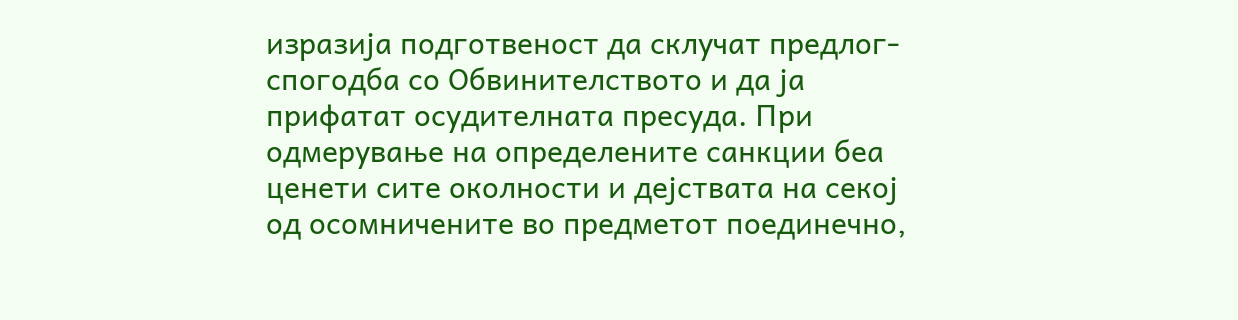изразија подготвеност да склучат предлог-спогодба со Обвинителството и да ја прифатат осудителната пресуда. При одмерување на определените санкции беа ценети сите околности и дејствата на секој од осомничените во предметот поединечно,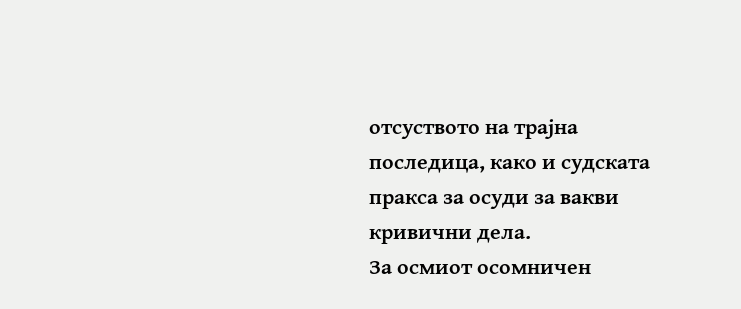отсуството на трајна последица, како и судската пракса за осуди за вакви кривични дела.
За осмиот осомничен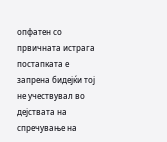опфатен со првичната истрага постапката е запрена бидејќи тој не учествувал во дејствата на спречување на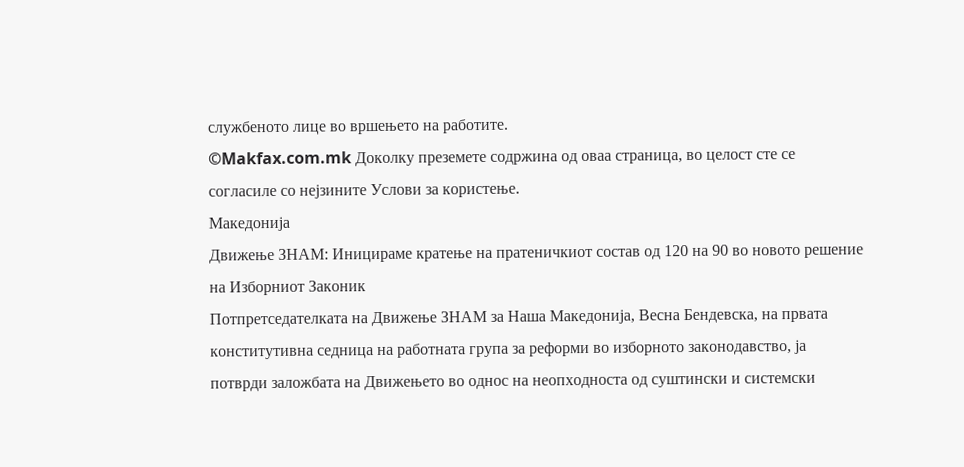службеното лице во вршењето на работите.
©Makfax.com.mk Доколку преземете содржина од оваа страница, во целост сте се согласиле со нејзините Услови за користење.
Македонија
Движење ЗНАМ: Иницираме кратење на пратеничкиот состав од 120 на 90 во новото решение на Изборниот Законик
Потпретседателката на Движење ЗНАМ за Наша Македонија, Весна Бендевска, на првата конститутивна седница на работната група за реформи во изборното законодавство, ја потврди заложбата на Движењето во однос на неопходноста од суштински и системски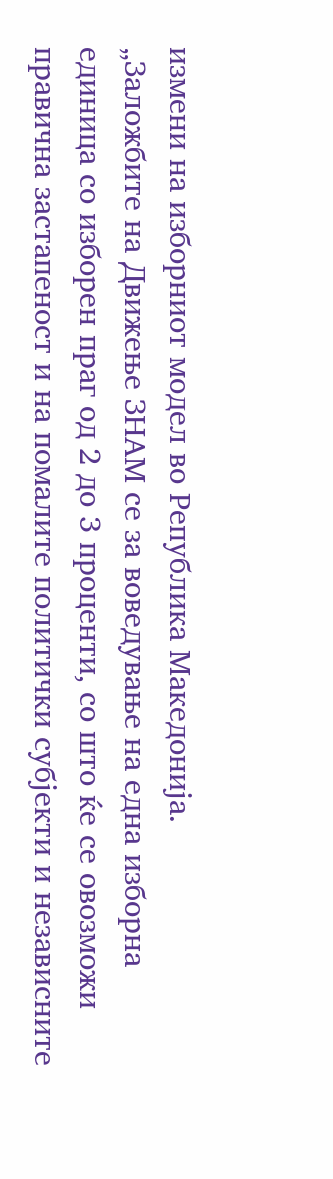измени на изборниот модел во Република Македонија.
„Заложбите на Движење ЗНАМ се за воведување на една изборна единица со изборен праг од 2 до 3 проценти, со што ќе се овозможи правична застапеност и на помалите политички субјекти и независните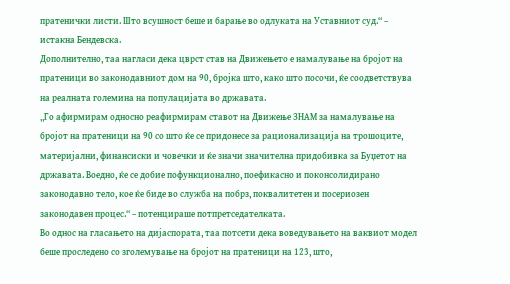пратенички листи. Што всушност беше и барање во одлуката на Уставниот суд.“ – истакна Бендевска.
Дополнително, таа нагласи дека цврст став на Движењето е намалување на бројот на пратеници во законодавниот дом на 90, бројка што, како што посочи, ќе соодветствува на реалната големина на популацијата во државата.
„Го афирмирам односно реафирмирам ставот на Движење ЗНАМ за намалување на бројот на пратеници на 90 со што ќе се придонесе за рационализација на трошоците, материјални, финансиски и човечки и ќе значи значителна придобивка за Буџетот на државата. Воедно, ќе се добие пофункционално, поефикасно и поконсолидирано законодавно тело, кое ќе биде во служба на побрз, поквалитетен и посериозен законодавен процес.“ – потенцираше потпретседателката.
Во однос на гласањето на дијаспората, таа потсети дека воведувањето на ваквиот модел беше проследено со зголемување на бројот на пратеници на 123, што,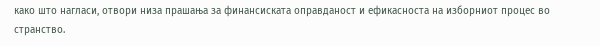како што нагласи, отвори низа прашања за финансиската оправданост и ефикасноста на изборниот процес во странство.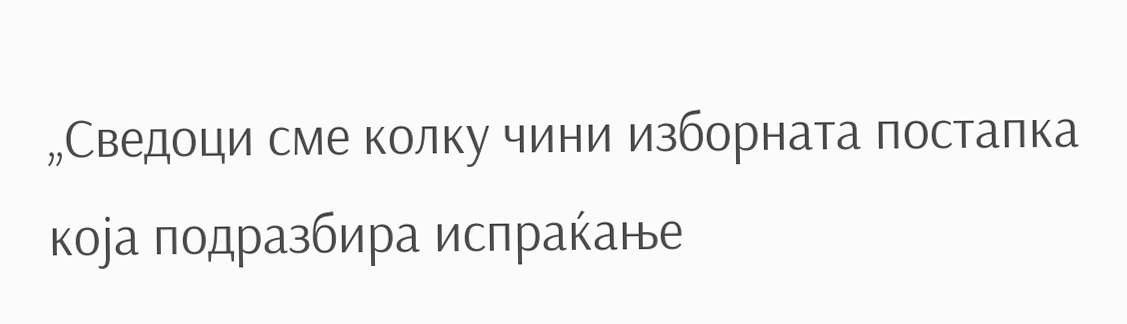„Сведоци сме колку чини изборната постапка која подразбира испраќање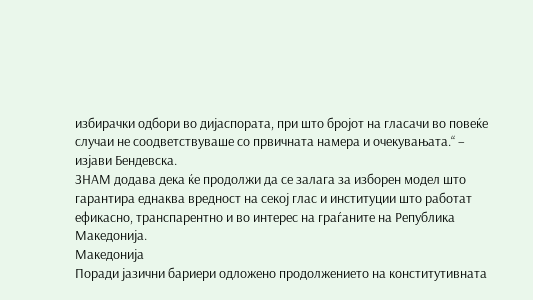избирачки одбори во дијаспората, при што бројот на гласачи во повеќе случаи не соодветствуваше со првичната намера и очекувањата.“ – изјави Бендевска.
ЗНАМ додава дека ќе продолжи да се залага за изборен модел што гарантира еднаква вредност на секој глас и институции што работат ефикасно, транспарентно и во интерес на граѓаните на Република Македонија.
Македонија
Поради јазични бариери одложено продолжението на конститутивната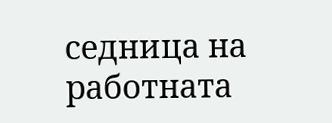седница на работната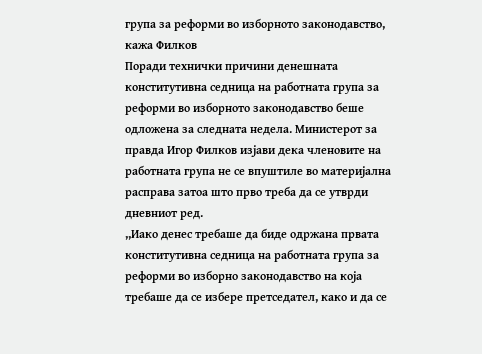група за реформи во изборното законодавство, кажа Филков
Поради технички причини денешната конститутивна седница на работната група за реформи во изборното законодавство беше одложена за следната недела. Министерот за правда Игор Филков изјави дека членовите на работната група не се впуштиле во материјална расправа затоа што прво треба да се утврди дневниот ред.
,,Иако денес требаше да биде одржана првата конститутивна седница на работната група за реформи во изборно законодавство на која требаше да се избере претседател, како и да се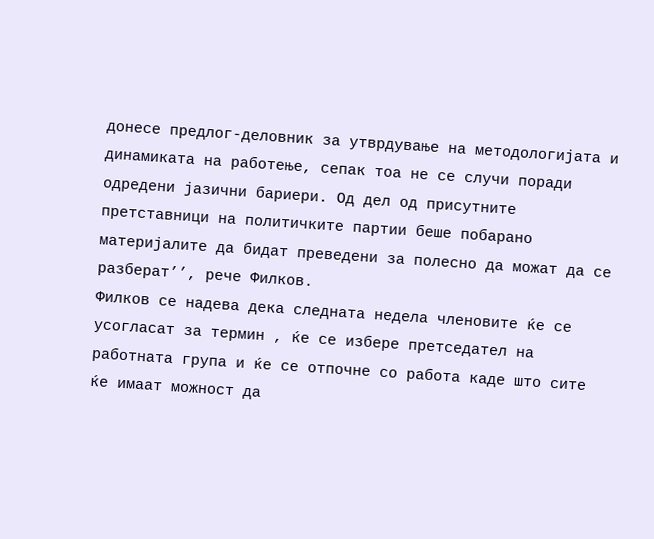донесе предлог-деловник за утврдување на методологијата и динамиката на работење, сепак тоа не се случи поради одредени јазични бариери. Од дел од присутните претставници на политичките партии беше побарано материјалите да бидат преведени за полесно да можат да се разберат’’, рече Филков.
Филков се надева дека следната недела членовите ќе се усогласат за термин , ќе се избере претседател на работната група и ќе се отпочне со работа каде што сите ќе имаат можност да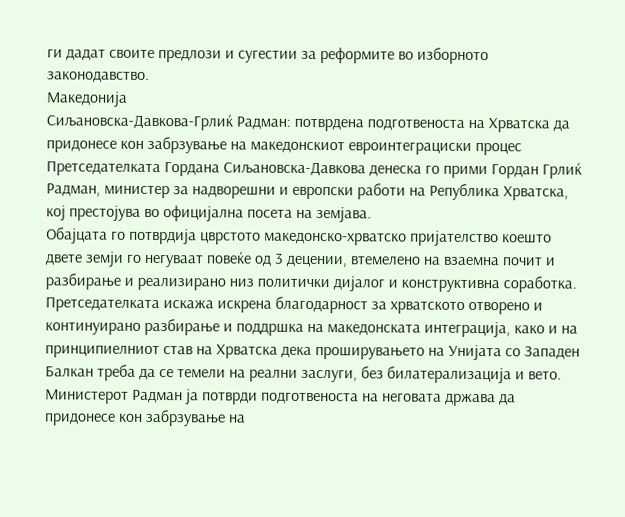ги дадат своите предлози и сугестии за реформите во изборното законодавство.
Македонија
Сиљановска-Давкова-Грлиќ Радман: потврдена подготвеноста на Хрватска да придонесе кон забрзување на македонскиот евроинтеграциски процес
Претседателката Гордана Сиљановска-Давкова денеска го прими Гордан Грлиќ Радман, министер за надворешни и европски работи на Република Хрватска, кој престојува во официјална посета на земјава.
Обајцата го потврдија цврстото македонско-хрватско пријателство коешто двете земји го негуваат повеќе од 3 децении, втемелено на взаемна почит и разбирање и реализирано низ политички дијалог и конструктивна соработка.
Претседателката искажа искрена благодарност за хрватското отворено и континуирано разбирање и поддршка на македонската интеграција, како и на принципиелниот став на Хрватска дека проширувањето на Унијата со Западен Балкан треба да се темели на реални заслуги, без билатерализација и вето.
Министерот Радман ја потврди подготвеноста на неговата држава да придонесе кон забрзување на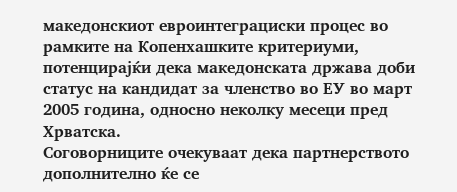македонскиот евроинтеграциски процес во рамките на Копенхашките критериуми, потенцирајќи дека македонската држава доби статус на кандидат за членство во ЕУ во март 2005 година, односно неколку месеци пред Хрватска.
Соговорниците очекуваат дека партнерството дополнително ќе се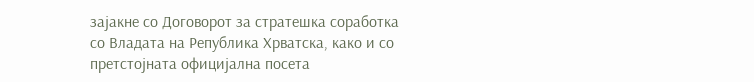зајакне со Договорот за стратешка соработка со Владата на Република Хрватска, како и со претстојната официјална посета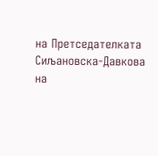на Претседателката Сиљановска-Давкова на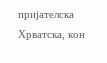пријателска Хрватска, кон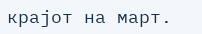крајот на март.